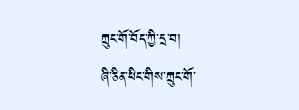ཀྲུང་གོ་བོད་ཀྱི་དྲ་བ།
ཞི་ཅིན་ཕིང་གིས་ཀྲུང་གོ་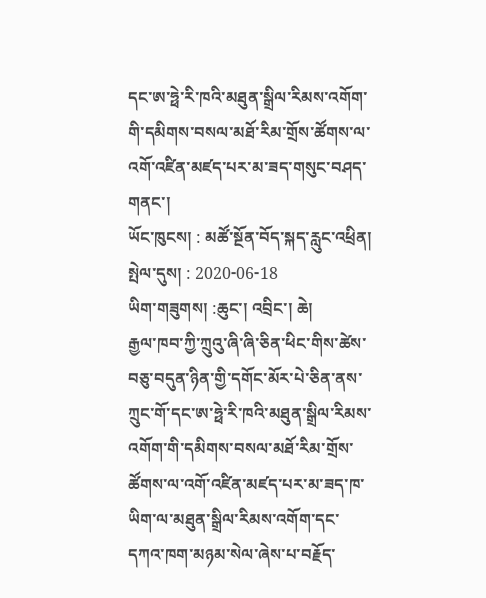དང་ཨ་ཧྥེ་རི་ཁའི་མཐུན་སྒྲིལ་རིམས་འགོག་གི་དམིགས་བསལ་མཐོ་རིམ་གྲོས་ཚོགས་ལ་འགོ་འཛིན་མཛད་པར་མ་ཟད་གསུང་བཤད་གནང་།
ཡོང་ཁུངས། : མཚོ་སྔོན་བོད་སྐད་རླུང་འཕྲིན།     སྤེལ་དུས། : 2020-06-18
ཡིག་གཟུགས། :ཆུང་། འབྲིང་། ཆེ།
རྒྱལ་ཁབ་ཀྱི་ཀྲུའུ་ཞི་ཞི་ཅིན་ཕིང་གིས་ཚེས་བཅུ་བདུན་ཉིན་གྱི་དགོང་མོར་པེ་ཅིན་ནས་ཀྲུང་གོ་དང་ཨ་ཧྥེ་རི་ཁའི་མཐུན་སྒྲིལ་རིམས་འགོག་གི་དམིགས་བསལ་མཐོ་རིམ་གྲོས་ཚོགས་ལ་འགོ་འཛིན་མཛད་པར་མ་ཟད་ཁ་ཡིག་ལ་མཐུན་སྒྲིལ་རིམས་འགོག་དང་དཀའ་ཁག་མཉམ་སེལ་ཞེས་པ་བརྗོད་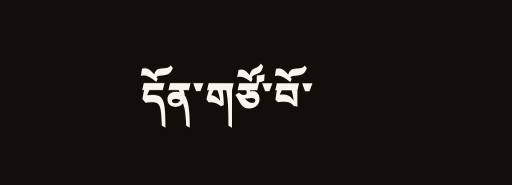དོན་གཙོ་བོ་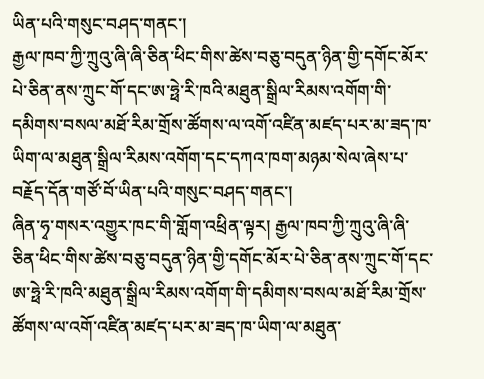ཡིན་པའི་གསུང་བཤད་གནང་།
རྒྱལ་ཁབ་ཀྱི་ཀྲུའུ་ཞི་ཞི་ཅིན་ཕིང་གིས་ཚེས་བཅུ་བདུན་ཉིན་གྱི་དགོང་མོར་པེ་ཅིན་ནས་ཀྲུང་གོ་དང་ཨ་ཧྥེ་རི་ཁའི་མཐུན་སྒྲིལ་རིམས་འགོག་གི་དམིགས་བསལ་མཐོ་རིམ་གྲོས་ཚོགས་ལ་འགོ་འཛིན་མཛད་པར་མ་ཟད་ཁ་ཡིག་ལ་མཐུན་སྒྲིལ་རིམས་འགོག་དང་དཀའ་ཁག་མཉམ་སེལ་ཞེས་པ་བརྗོད་དོན་གཙོ་བོ་ཡིན་པའི་གསུང་བཤད་གནང་།
ཞིན་ཧྭ་གསར་འགྱུར་ཁང་གི་གློག་འཕྲིན་ལྟར། རྒྱལ་ཁབ་ཀྱི་ཀྲུའུ་ཞི་ཞི་ཅིན་ཕིང་གིས་ཚེས་བཅུ་བདུན་ཉིན་གྱི་དགོང་མོར་པེ་ཅིན་ནས་ཀྲུང་གོ་དང་ཨ་ཧྥེ་རི་ཁའི་མཐུན་སྒྲིལ་རིམས་འགོག་གི་དམིགས་བསལ་མཐོ་རིམ་གྲོས་ཚོགས་ལ་འགོ་འཛིན་མཛད་པར་མ་ཟད་ཁ་ཡིག་ལ་མཐུན་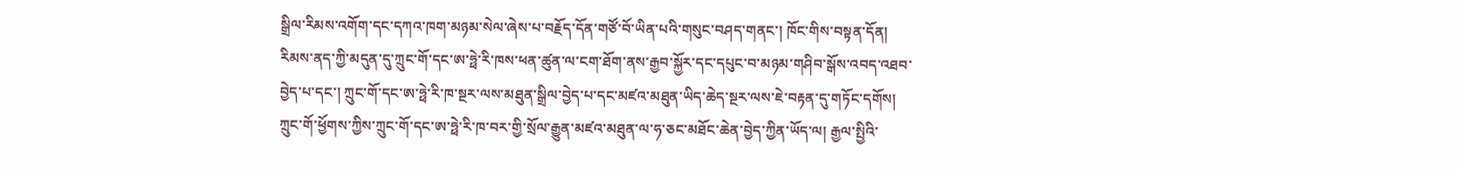སྒྲིལ་རིམས་འགོག་དང་དཀའ་ཁག་མཉམ་སེལ་ཞེས་པ་བརྗོད་དོན་གཙོ་བོ་ཡིན་པའི་གསུང་བཤད་གནང་། ཁོང་གིས་བསྟན་དོན། རིམས་ནད་ཀྱི་མདུན་དུ་ཀྲུང་གོ་དང་ཨ་ཧྥེ་རི་ཁས་ཕན་ཚུན་ལ་ངག་ཐོག་ནས་རྒྱབ་སྐྱོར་དང་དཔུང་བ་མཉམ་གཤིབ་སྒོས་འབད་འཐབ་བྱེད་པ་དང་། ཀྲུང་གོ་དང་ཨ་ཧྥེ་རི་ཁ་སྔར་ལས་མཐུན་སྒྲིལ་བྱེད་པ་དང་མཛའ་མཐུན་ཡིད་ཆེད་སྔར་ལས་ཇེ་བརྟན་དུ་གཏོང་དགོས། ཀྲུང་གོ་ཕྱོགས་ཀྱིས་ཀྲུང་གོ་དང་ཨ་ཧྥེ་རི་ཁ་བར་གྱི་སྲོལ་རྒྱུན་མཛའ་མཐུན་ལ་ཧ་ཅང་མཐོང་ཆེན་བྱེད་ཀྱིན་ཡོད་ལ། རྒྱལ་སྤྱིའི་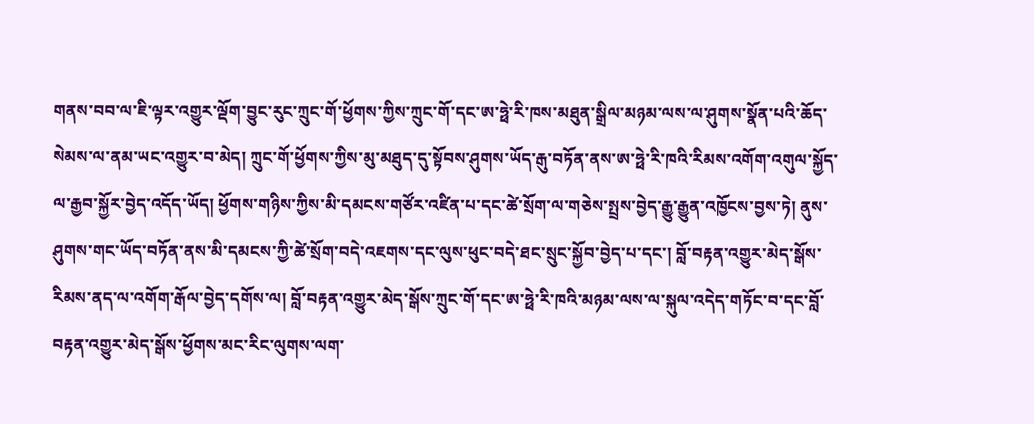གནས་བབ་ལ་ཇི་ལྟར་འགྱུར་ལྡོག་བྱུང་རུང་ཀྲུང་གོ་ཕྱོགས་ཀྱིས་ཀྲུང་གོ་དང་ཨ་ཧྥེ་རི་ཁས་མཐུན་སྒྲིལ་མཉམ་ལས་ལ་ཤུགས་སྣོན་པའི་ཆོད་སེམས་ལ་ནམ་ཡང་འགྱུར་བ་མེད། ཀྲུང་གོ་ཕྱོགས་ཀྱིས་མུ་མཐུད་དུ་སྟོབས་ཤུགས་ཡོད་རྒུ་བཏོན་ནས་ཨ་ཧྥེ་རི་ཁའི་རིམས་འགོག་འགུལ་སྐྱོད་ལ་རྒྱབ་སྐྱོར་བྱེད་འདོད་ཡོད། ཕྱོགས་གཉིས་ཀྱིས་མི་དམངས་གཙོར་འཛིན་པ་དང་ཚེ་སྲོག་ལ་གཅེས་སྤྲས་བྱེད་རྒྱུ་རྒྱུན་འཁྱོངས་བྱས་ཏེ། ནུས་ཤུགས་གང་ཡོད་བཏོན་ནས་མི་དམངས་ཀྱི་ཚེ་སྲོག་བདེ་འཇགས་དང་ལུས་ཕུང་བདེ་ཐང་སྲུང་སྐྱོབ་བྱེད་པ་དང་། བློ་བརྟན་འགྱུར་མེད་སྒོས་རིམས་ནད་ལ་འགོག་རྒོལ་བྱེད་དགོས་ལ། བློ་བརྟན་འགྱུར་མེད་སྒོས་ཀྲུང་གོ་དང་ཨ་ཧྥེ་རི་ཁའི་མཉམ་ལས་ལ་སྐུལ་འདེད་གཏོང་བ་དང་བློ་བརྟན་འགྱུར་མེད་སྒོས་ཕྱོགས་མང་རིང་ལུགས་ལག་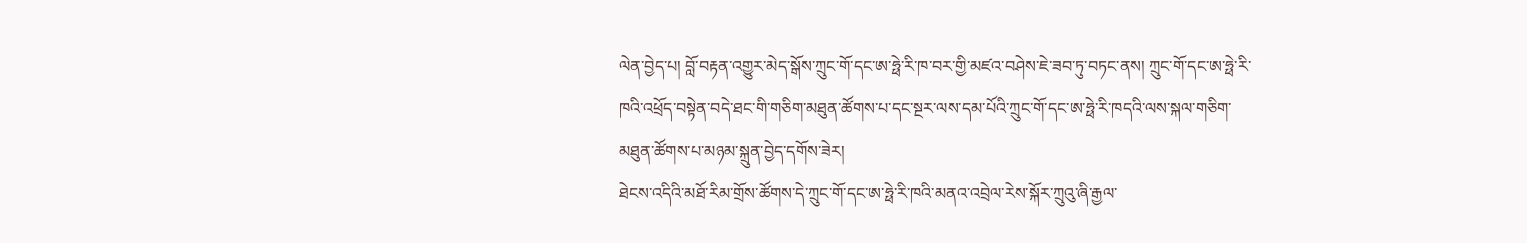ལེན་བྱེད་པ། བློ་བརྟན་འགྱུར་མེད་སྒོས་ཀྲུང་གོ་དང་ཨ་ཧྥེ་རི་ཁ་བར་གྱི་མཛའ་བཤེས་ཇེ་ཟབ་ཏུ་བཏང་ནས། ཀྲུང་གོ་དང་ཨ་ཧྥེ་རི་ཁའི་འཕྲོད་བསྟེན་བདེ་ཐང་གི་གཅིག་མཐུན་ཚོགས་པ་དང་སྔར་ལས་དམ་པོའི་ཀྲུང་གོ་དང་ཨ་ཧྥེ་རི་ཁདའི་ལས་སྐལ་གཅིག་མཐུན་ཚོགས་པ་མཉམ་སྐྲུན་བྱེད་དགོས་ཟེར།
ཐེངས་འདིའི་མཐོ་རིམ་གྲོས་ཚོགས་དེ་ཀྲུང་གོ་དང་ཨ་ཧྥེ་རི་ཁའི་མནའ་འབྲེལ་རེས་སྐོར་ཀྲུའུ་ཞི་རྒྱལ་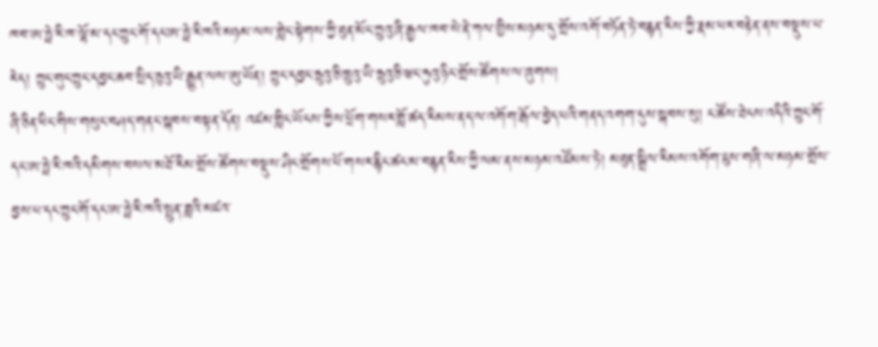ཁབ་ཨ་ཧྥེ་རི་ཁ་ལྷོ་མ་དང་ཀྲུང་གོ་དང་ཨ་ཧྥེ་རི་ཁའི་མཉམ་ལས་གླེང་སྟེགས་ཀྱི་ཐུན་མོང་ཀྲུའུ་ཞི་རྒྱལ་ཁབ་སེ་ནེ་ཀལ་གྱིས་མཉམ་དུ་གྲོས་འགོ་བཏོན་ཏེ་བརྙན་རིས་ཀྱི་རྣམ་པར་བརྟེན་ནས་བསྡུས་པ་རེད། ཀྲུང་གུང་ཀྲུང་དབྱང་ཆབ་སྲིད་ཅུའུ་ཡི་རྒྱུན་ལས་ཨུ་ཡོན། ཀྲུང་དབྱང་ཧྲུའུ་ཅི་ཁྲུའུ་ཡི་ཧྲུའུ་ཅི་ཝང་ཧུའུ་ཉིང་གྲོས་ཚོགས་ལ་ཞུགས།
ཞི་ཅིན་ཕིང་གིས་གསུང་བཤད་གནང་སྐབས་བསྟན་དོན། འཛམ་གླིང་ཡོངས་ཀྱིས་པྲོག་གསར་གློ་ཚད་རིམས་ནད་ལ་འགོག་རྒོལ་བྱེད་པའི་གནད་འགག་དུས་སྐབས་སུ། ང་ཚོས་ཐེངས་འདིའི་ཀྲུང་གོ་དང་ཨ་ཧྥེ་རི་ཁའི་དམིགས་བསལ་མཐོ་རིམ་གྲོས་ཚོགས་བསྡུས་ཤིང་གྲོགས་པོ་གསར་རྙིང་ཚང་མ་བརྙན་རིས་ཀྱི་ལམ་ནས་མཉམ་འཛོམས་ཏེ། མཐུན་སྒྲིལ་རིམས་འགོག་ཇུས་གཞི་ལ་མཉམ་གྲོས་བྱས་པ་དང་ཀྲུང་གོ་དང་ཨ་ཧྥེ་རི་ཁའི་སྤུན་ཟླའི་མཛའ་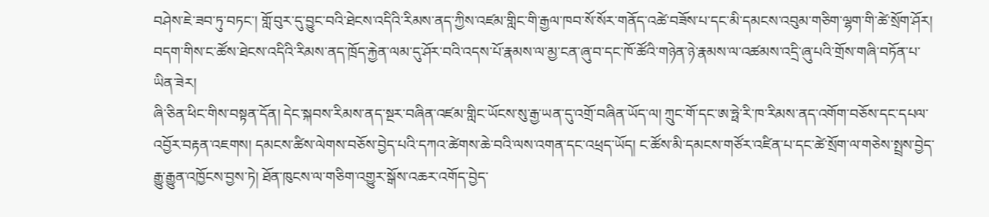བཤེས་ཇེ་ཟབ་ཏུ་བཏང་། གློ་བུར་དུ་བྱུང་བའི་ཐེངས་འདིའི་རིམས་ནད་ཀྱིས་འཛམ་གླིང་གི་རྒྱལ་ཁབ་སོ་སོར་གནོད་འཚེ་བཟོས་པ་དང་མི་དམངས་འབུམ་གཅིག་ལྷག་གི་ཚེ་སྲོག་ཤོར། བདག་གིས་ང་ཚོས་ཐེངས་འདིའི་རིམས་ནད་ཁྲོད་རྐྱེན་ལམ་དུ་ཤོར་བའི་འདས་པོ་རྣམས་ལ་མྱ་ངན་ཞུ་བ་དང་ཁོ་ཚོའི་གཉེན་ཉེ་རྣམས་ལ་འཚམས་འདྲི་ཞུ་པའི་གྲོས་གཞི་བཏོན་པ་ཡིན་ཟེར།
ཞི་ཅིན་ཕིང་གིས་བསྟན་དོན། དེང་སྐབས་རིམས་ནད་སྔར་བཞིན་འཛམ་གླིང་ཡོངས་སུ་རྒྱ་ཡན་དུ་འགྲོ་བཞིན་ཡོད་ལ། ཀྲུང་གོ་དང་ཨ་ཧྥེ་རི་ཁ་རིམས་ནད་འགོག་བཅོས་དང་དཔལ་འབྱོར་བརྟན་འཇགས། དམངས་ཚིས་ལེགས་བཅོས་བྱེད་པའི་དཀའ་ཚེགས་ཆེ་བའི་ལས་འགན་དང་འཕྲད་ཡོད། ང་ཚོས་མི་དམངས་གཙོར་འཛིན་པ་དང་ཚེ་སྲོག་ལ་གཅེས་སྤྲས་བྱེད་རྒྱུ་རྒྱུན་འཁྱོངས་བྱས་ཏེ། ཐོན་ཁུངས་ལ་གཅིག་འགྱུར་སྒོས་འཆར་འགོད་བྱེད་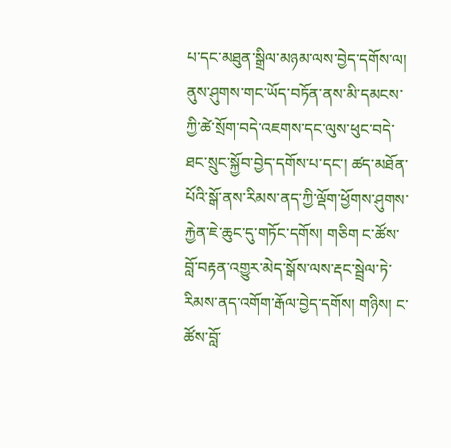པ་དང་མཐུན་སྒྲིལ་མཉམ་ལས་བྱེད་དགོས་ལ། ནུས་ཤུགས་གང་ཡོད་བཏོན་ནས་མི་དམངས་ཀྱི་ཚེ་སྲོག་བདེ་འཇགས་དང་ལུས་ཕུང་བདེ་ཐང་སྲུང་སྐྱོབ་བྱེད་དགོས་པ་དང་། ཚད་མཐོན་པོའི་སྒོ་ནས་རིམས་ནད་ཀྱི་ལྡོག་ཕྱོགས་ཤུགས་རྐྱེན་ཇེ་ཆུང་དུ་གཏོང་དགོས། གཅིག ང་ཚོས་བློ་བརྟན་འགྱུར་མེད་སྒོས་ལས་རྡང་སྦྲེལ་ཏེ་རིམས་ནད་འགོག་རྒོལ་བྱེད་དགོས། གཉིས། ང་ཚོས་བློ་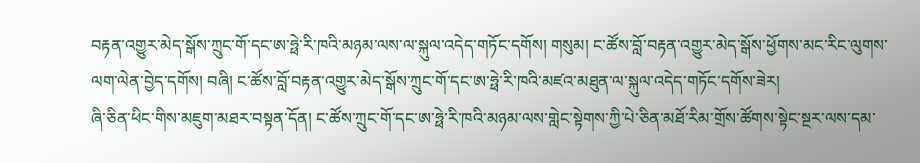བརྟན་འགྱུར་མེད་སྒོས་ཀྲུང་གོ་དང་ཨ་ཧྥེ་རི་ཁའི་མཉམ་ལས་ལ་སྐུལ་འདེད་གཏོང་དགོས། གསུམ། ང་ཚོས་བློ་བརྟན་འགྱུར་མེད་སྒོས་ཕྱོགས་མང་རིང་ལུགས་ལག་ལེན་བྱེད་དགོས། བཞི། ང་ཚོས་བློ་བརྟན་འགྱུར་མེད་སྒོས་ཀྲུང་གོ་དང་ཨ་ཧྥེ་རི་ཁའི་མཛའ་མཐུན་ལ་སྐུལ་འདེད་གཏོང་དགོས་ཟེར།
ཞི་ཅིན་ཕིང་གིས་མཇུག་མཐར་བསྟན་དོན། ང་ཚོས་ཀྲུང་གོ་དང་ཨ་ཧྥེ་རི་ཁའི་མཉམ་ལས་གླེང་སྟེགས་ཀྱི་པེ་ཅིན་མཐོ་རིམ་གྲོས་ཚོགས་སྟེང་སྔར་ལས་དམ་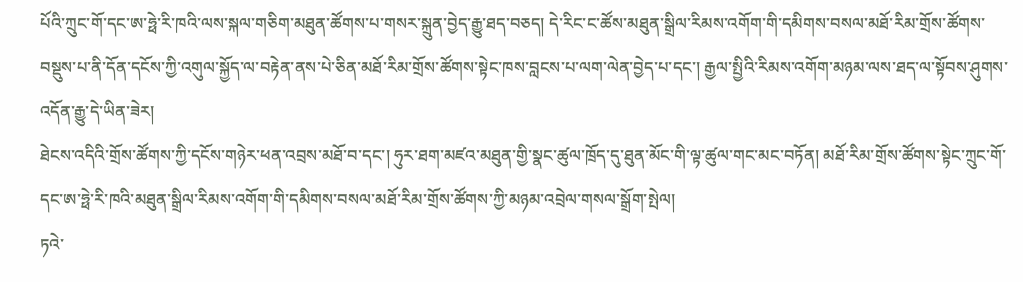པོའི་ཀྲུང་གོ་དང་ཨ་ཧྥེ་རི་ཁའི་ལས་སྐལ་གཅིག་མཐུན་ཚོགས་པ་གསར་སྐྲུན་བྱེད་རྒྱུ་ཐད་བཅད། དེ་རིང་ང་ཚོས་མཐུན་སྒྲིལ་རིམས་འགོག་གི་དམིགས་བསལ་མཐོ་རིམ་གྲོས་ཚོགས་བསྡུས་པ་ནི་དོན་དངོས་ཀྱི་འགུལ་སྐྱོད་ལ་བརྟེན་ནས་པེ་ཅིན་མཐོ་རིམ་གྲོས་ཚོགས་སྟེང་ཁས་བླངས་པ་ལག་ལེན་བྱེད་པ་དང་། རྒྱལ་སྤྱིའི་རིམས་འགོག་མཉམ་ལས་ཐད་ལ་སྟོབས་ཤུགས་འདོན་རྒྱུ་དེ་ཡིན་ཟེར།
ཐེངས་འདིའི་གྲོས་ཚོགས་ཀྱི་དངོས་གཉེར་ཕན་འབྲས་མཐོ་བ་དང་། ཧུར་ཐག་མཛའ་མཐུན་གྱི་སྣང་ཚུལ་ཁྲོད་དུ་ཐུན་མོང་གི་ལྟ་ཚུལ་གང་མང་བཏོན། མཐོ་རིམ་གྲོས་ཚོགས་སྟེང་ཀྲུང་གོ་དང་ཨ་ཧྥེ་རི་ཁའི་མཐུན་སྒྲིལ་རིམས་འགོག་གི་དམིགས་བསལ་མཐོ་རིམ་གྲོས་ཚོགས་ཀྱི་མཉམ་འབྲེལ་གསལ་སྒྲོག་སྤེལ།
ཏའེ་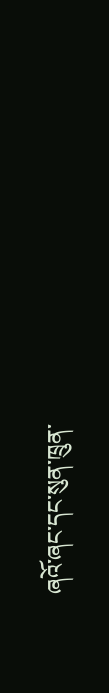ཞའོ་ཞང་དང་སུན་ཁྲུན་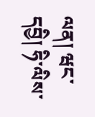ལན། ཝང་དབྱི། ཧི་ལིས་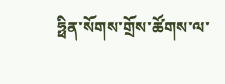ཧྥིན་སོགས་གྲོས་ཚོགས་ལ་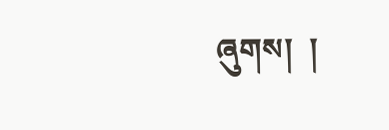ཞུགས།  །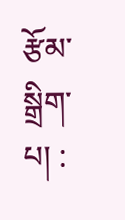རྩོམ་སྒྲིག་པ། :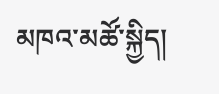མཁའ་མཚོ་སྐྱིད།